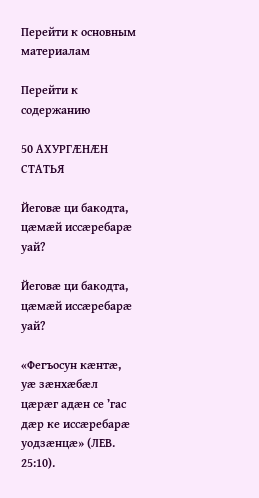Перейти к основным материалам

Перейти к содержанию

50 АХУРГӔНӔН СТАТЬЯ

Йеговӕ ци бакодта, цӕмӕй иссӕребарӕ уай?

Йеговӕ ци бакодта, цӕмӕй иссӕребарӕ уай?

«Фегъосун кӕнтӕ, уӕ зӕнхӕбӕл цӕрӕг адӕн се ’гас дӕр ке иссӕребарӕ уодзӕнцӕ» (ЛЕВ. 25:10).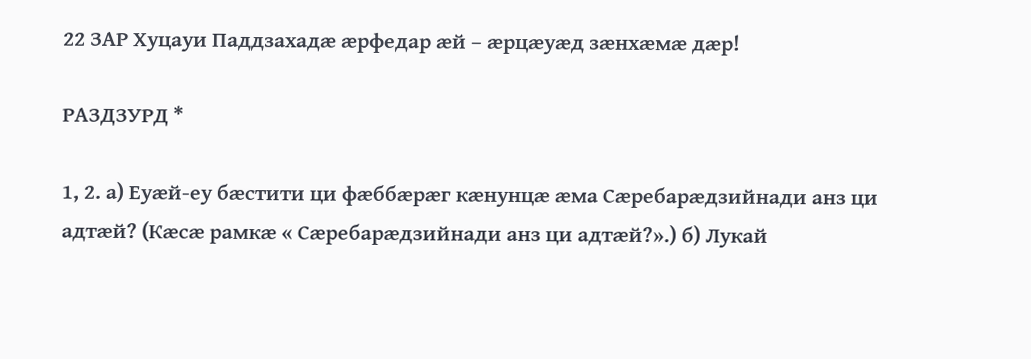22 ЗАР Хуцауи Паддзахадӕ ӕрфедар ӕй – ӕрцӕуӕд зӕнхӕмӕ дӕр!

РАЗДЗУРД *

1, 2. а) Еуӕй-еу бӕстити ци фӕббӕрӕг кӕнунцӕ ӕма Сӕребарӕдзийнади анз ци адтӕй? (Кӕсӕ рамкӕ « Сӕребарӕдзийнади анз ци адтӕй?».) б) Лукай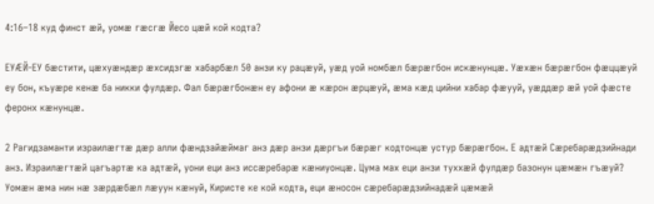4:16–18 куд финст ӕй, уомӕ гӕсгӕ Йесо цӕй кой кодта?

ЕУӔЙ-ЕУ бӕстити, цӕхуӕндӕр ӕхсидзгӕ хабарбӕл 50 анзи ку рацӕуй, уӕд уой номбӕл бӕрӕгбон искӕнунцӕ. Уӕхӕн бӕрӕгбон фӕццӕуй еу бон, къуӕре кенӕ ба никки фулдӕр. Фал бӕрӕгбонӕн еу афони ӕ кӕрон ӕрцӕуй, ӕма кӕд цийни хабар фӕууй, уӕддӕр ӕй уой фӕсте феронх кӕнунцӕ.

2 Рагидзаманти израилӕгтӕ дӕр алли фӕндзайӕймаг анз дӕр анзи дӕргъи бӕрӕг кодтонцӕ устур бӕрӕгбон. Е адтӕй Сӕребарӕдзийнади анз. Израилӕгтӕй цагъартӕ ка адтӕй, уони еци анз иссӕребарӕ кӕниуонцӕ. Цума мах еци анзи туххӕй фулдӕр базонун цӕмӕн гъӕуй? Уомӕн ӕма нин нӕ зӕрдӕбӕл лӕуун кӕнуй, Киристе ке кой кодта, еци ӕносон сӕребарӕдзийнадӕй цӕмӕй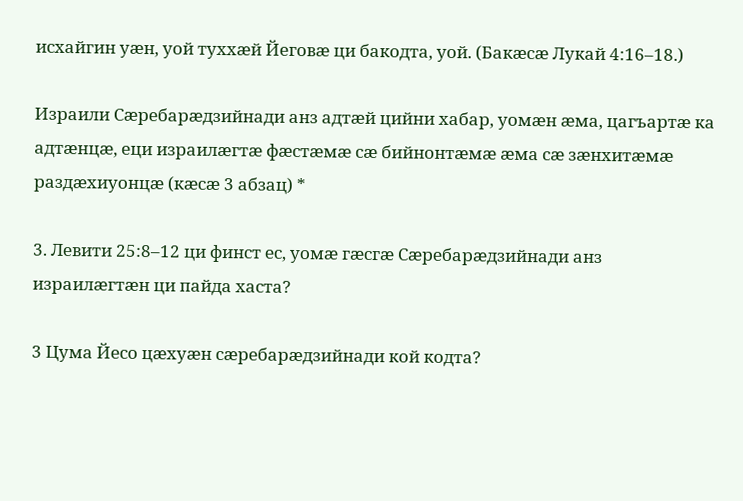исхайгин уӕн, уой туххӕй Йеговӕ ци бакодта, уой. (Бакӕсӕ Лукай 4:16–18.)

Израили Сӕребарӕдзийнади анз адтӕй цийни хабар, уомӕн ӕма, цагъартӕ ка адтӕнцӕ, еци израилӕгтӕ фӕстӕмӕ сӕ бийнонтӕмӕ ӕма сӕ зӕнхитӕмӕ раздӕхиуонцӕ (кӕсӕ 3 абзац) *

3. Левити 25:8–12 ци финст ес, уомӕ гӕсгӕ Сӕребарӕдзийнади анз израилӕгтӕн ци пайда хаста?

3 Цума Йесо цӕхуӕн сӕребарӕдзийнади кой кодта?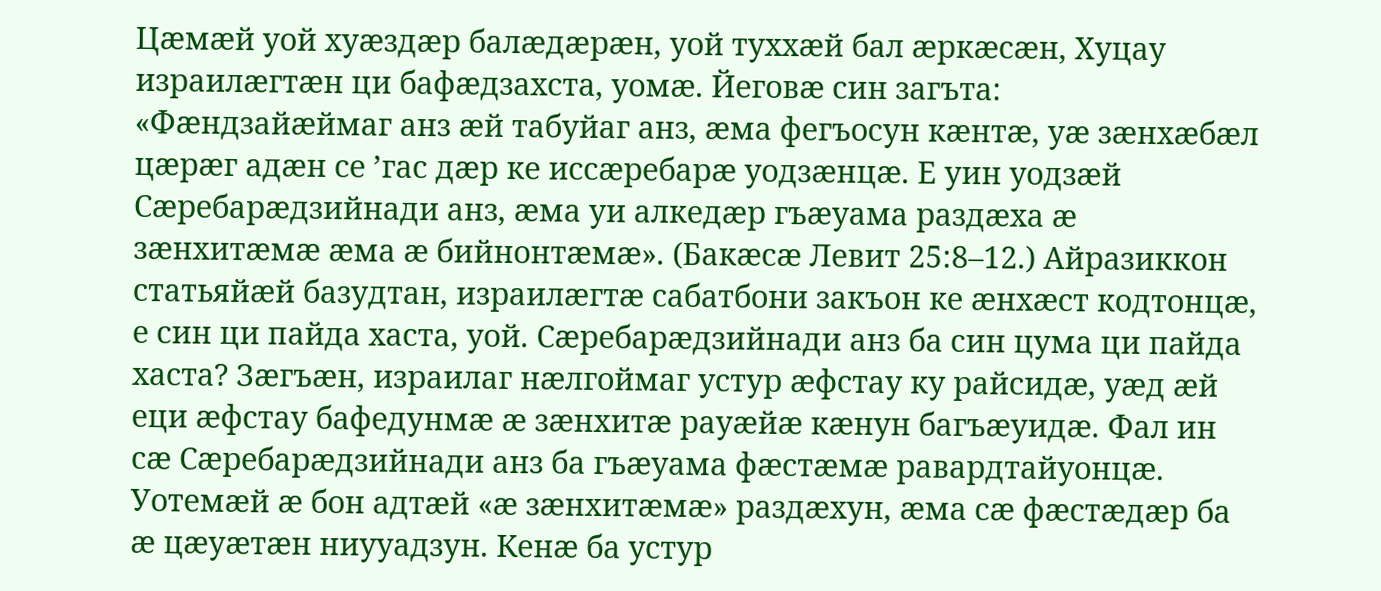Цӕмӕй уой хуӕздӕр балӕдӕрӕн, уой туххӕй бал ӕркӕсӕн, Хуцау израилӕгтӕн ци бафӕдзахста, уомӕ. Йеговӕ син загъта: «Фӕндзайӕймаг анз ӕй табуйаг анз, ӕма фегъосун кӕнтӕ, уӕ зӕнхӕбӕл цӕрӕг адӕн се ’гас дӕр ке иссӕребарӕ уодзӕнцӕ. Е уин уодзӕй Сӕребарӕдзийнади анз, ӕма уи алкедӕр гъӕуама раздӕха ӕ зӕнхитӕмӕ ӕма ӕ бийнонтӕмӕ». (Бакӕсӕ Левит 25:8–12.) Айразиккон статьяйӕй базудтан, израилӕгтӕ сабатбони закъон ке ӕнхӕст кодтонцӕ, е син ци пайда хаста, уой. Сӕребарӕдзийнади анз ба син цума ци пайда хаста? Зӕгъӕн, израилаг нӕлгоймаг устур ӕфстау ку райсидӕ, уӕд ӕй еци ӕфстау бафедунмӕ ӕ зӕнхитӕ рауӕйӕ кӕнун багъӕуидӕ. Фал ин сӕ Сӕребарӕдзийнади анз ба гъӕуама фӕстӕмӕ равардтайуонцӕ. Уотемӕй ӕ бон адтӕй «ӕ зӕнхитӕмӕ» раздӕхун, ӕма сӕ фӕстӕдӕр ба ӕ цӕуӕтӕн ниууадзун. Кенӕ ба устур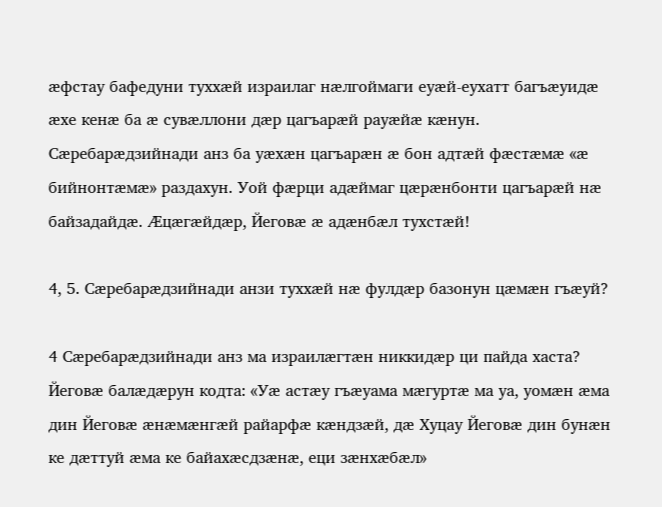ӕфстау бафедуни туххӕй израилаг нӕлгоймаги еуӕй-еухатт багъӕуидӕ ӕхе кенӕ ба ӕ сувӕллони дӕр цагъарӕй рауӕйӕ кӕнун. Сӕребарӕдзийнади анз ба уӕхӕн цагъарӕн ӕ бон адтӕй фӕстӕмӕ «ӕ бийнонтӕмӕ» раздахун. Уой фӕрци адӕймаг цӕрӕнбонти цагъарӕй нӕ байзадайдӕ. Ӕцӕгӕйдӕр, Йеговӕ ӕ адӕнбӕл тухстӕй!

4, 5. Сӕребарӕдзийнади анзи туххӕй нӕ фулдӕр базонун цӕмӕн гъӕуй?

4 Сӕребарӕдзийнади анз ма израилӕгтӕн никкидӕр ци пайда хаста? Йеговӕ балӕдӕрун кодта: «Уӕ астӕу гъӕуама мӕгуртӕ ма уа, уомӕн ӕма дин Йеговӕ ӕнӕмӕнгӕй райарфӕ кӕндзӕй, дӕ Хуцау Йеговӕ дин бунӕн ке дӕттуй ӕма ке байахӕсдзӕнӕ, еци зӕнхӕбӕл»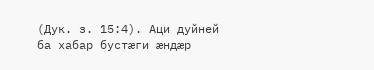(Дук. з. 15:4). Аци дуйней ба хабар бустӕги ӕндӕр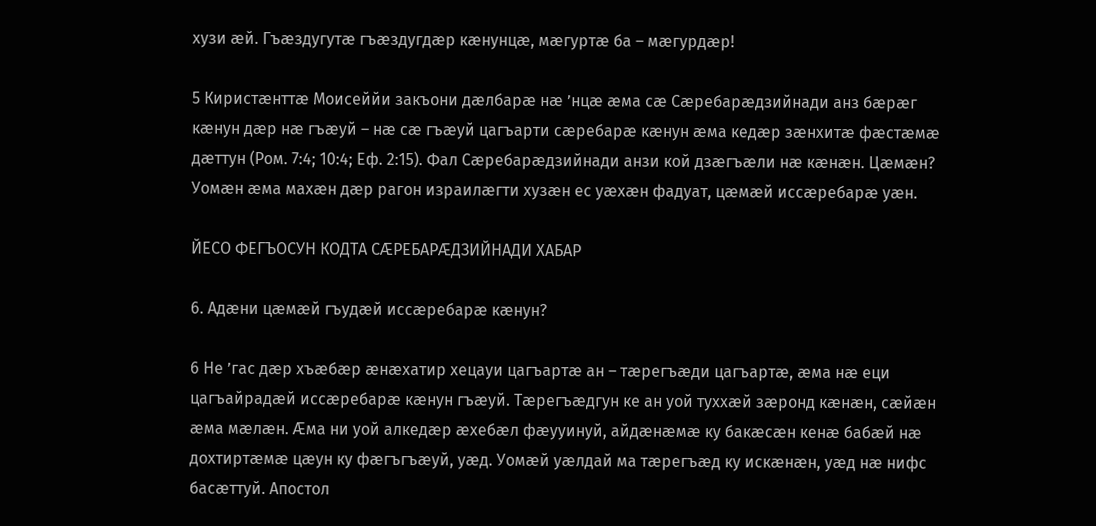хузи ӕй. Гъӕздугутӕ гъӕздугдӕр кӕнунцӕ, мӕгуртӕ ба – мӕгурдӕр!

5 Киристӕнттӕ Моисеййи закъони дӕлбарӕ нӕ ’нцӕ ӕма сӕ Сӕребарӕдзийнади анз бӕрӕг кӕнун дӕр нӕ гъӕуй – нӕ сӕ гъӕуй цагъарти сӕребарӕ кӕнун ӕма кедӕр зӕнхитӕ фӕстӕмӕ дӕттун (Ром. 7:4; 10:4; Еф. 2:15). Фал Сӕребарӕдзийнади анзи кой дзӕгъӕли нӕ кӕнӕн. Цӕмӕн? Уомӕн ӕма махӕн дӕр рагон израилӕгти хузӕн ес уӕхӕн фадуат, цӕмӕй иссӕребарӕ уӕн.

ЙЕСО ФЕГЪОСУН КОДТА СӔРЕБАРӔДЗИЙНАДИ ХАБАР

6. Адӕни цӕмӕй гъудӕй иссӕребарӕ кӕнун?

6 Не ’гас дӕр хъӕбӕр ӕнӕхатир хецауи цагъартӕ ан – тӕрегъӕди цагъартӕ, ӕма нӕ еци цагъайрадӕй иссӕребарӕ кӕнун гъӕуй. Тӕрегъӕдгун ке ан уой туххӕй зӕронд кӕнӕн, сӕйӕн ӕма мӕлӕн. Ӕма ни уой алкедӕр ӕхебӕл фӕууинуй, айдӕнӕмӕ ку бакӕсӕн кенӕ бабӕй нӕ дохтиртӕмӕ цӕун ку фӕгъгъӕуй, уӕд. Уомӕй уӕлдай ма тӕрегъӕд ку искӕнӕн, уӕд нӕ нифс басӕттуй. Апостол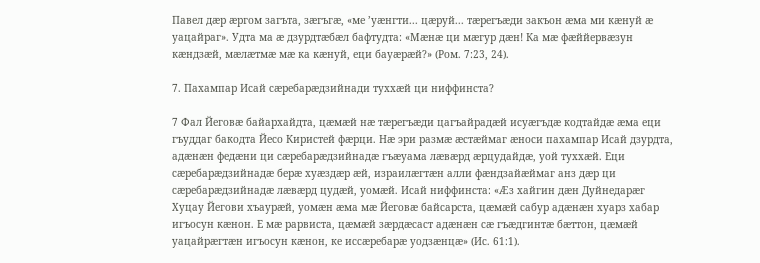Павел дӕр ӕргом загъта, зӕгъгӕ, «ме ’уӕнгти... цӕруй... тӕрегъӕди закъон ӕма ми кӕнуй ӕ уацайраг». Удта ма ӕ дзурдтӕбӕл бафтудта: «Мӕнӕ ци мӕгур дӕн! Ка мӕ фӕййервӕзун кӕндзӕй, мӕлӕтмӕ мӕ ка кӕнуй, еци бауӕрӕй?» (Ром. 7:23, 24).

7. Пахампар Исай сӕребарӕдзийнади туххӕй ци ниффинста?

7 Фал Йеговӕ байархайдта, цӕмӕй нӕ тӕрегъӕди цагъайрадӕй исуӕгъдӕ кодтайдӕ ӕма еци гъуддаг бакодта Йесо Киристей фӕрци. Нӕ эри размӕ ӕстӕймаг ӕноси пахампар Исай дзурдта, адӕнӕн федӕни ци сӕребарӕдзийнадӕ гъӕуама лӕвӕрд ӕрцудайдӕ, уой туххӕй. Еци сӕребарӕдзийнадӕ берӕ хуӕздӕр ӕй, израилӕгтӕн алли фӕндзайӕймаг анз дӕр ци сӕребарӕдзийнадӕ лӕвӕрд цудӕй, уомӕй. Исай ниффинста: «Ӕз хайгин дӕн Дуйнедарӕг Хуцау Йегови хъаурӕй, уомӕн ӕма мӕ Йеговӕ байсарста, цӕмӕй сабур адӕнӕн хуарз хабар игъосун кӕнон. Е мӕ рарвиста, цӕмӕй зӕрдӕсаст адӕнӕн сӕ гъӕдгинтӕ бӕттон, цӕмӕй уацайрӕгтӕн игъосун кӕнон, ке иссӕребарӕ уодзӕнцӕ» (Ис. 61:1).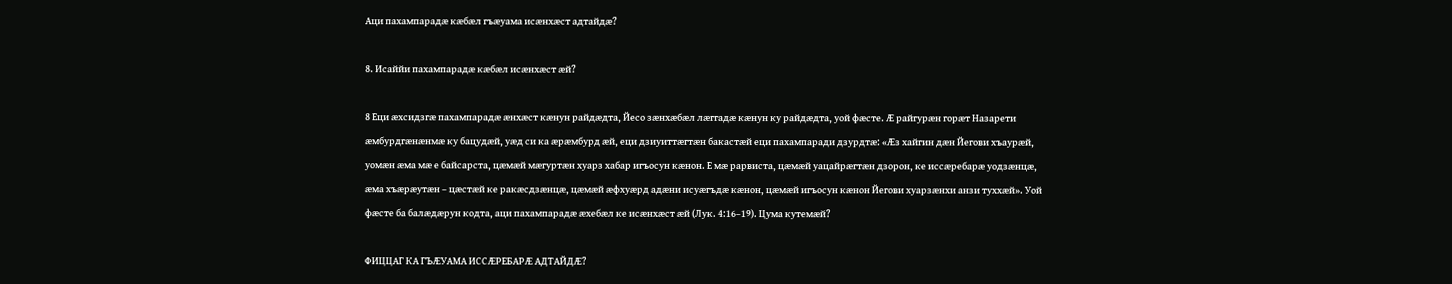Аци пахампарадӕ кӕбӕл гъӕуама исӕнхӕст адтайдӕ?

8. Исаййи пахампарадӕ кӕбӕл исӕнхӕст ӕй?

8 Еци ӕхсидзгӕ пахампарадӕ ӕнхӕст кӕнун райдӕдта, Йесо зӕнхӕбӕл лӕггадӕ кӕнун ку райдӕдта, уой фӕсте. Ӕ райгурӕн горӕт Назарети ӕмбурдгӕнӕнмӕ ку бацудӕй, уӕд си ка ӕрӕмбурд ӕй, еци дзиуиттӕгтӕн бакастӕй еци пахампаради дзурдтӕ: «Ӕз хайгин дӕн Йегови хъаурӕй, уомӕн ӕма мӕ е байсарста, цӕмӕй мӕгуртӕн хуарз хабар игъосун кӕнон. Е мӕ рарвиста, цӕмӕй уацайрӕгтӕн дзорон, ке иссӕребарӕ уодзӕнцӕ, ӕма хъӕрӕутӕн – цӕстӕй ке ракӕсдзӕнцӕ, цӕмӕй ӕфхуӕрд адӕни исуӕгъдӕ кӕнон, цӕмӕй игъосун кӕнон Йегови хуарзӕнхи анзи туххӕй». Уой фӕсте ба балӕдӕрун кодта, аци пахампарадӕ ӕхебӕл ке исӕнхӕст ӕй (Лук. 4:16–19). Цума кутемӕй?

ФИЦЦАГ КА ГЪӔУАМА ИССӔРЕБАРӔ АДТАЙДӔ?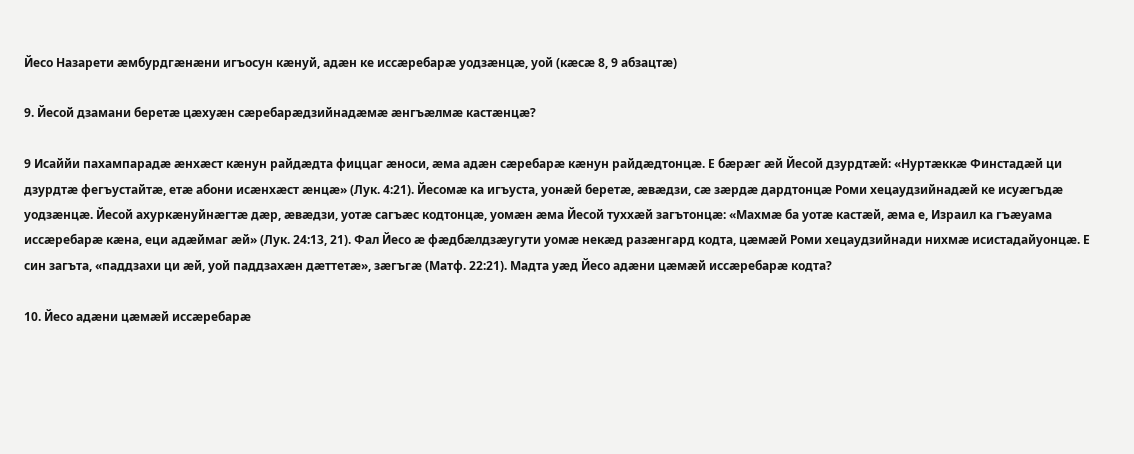Йесо Назарети ӕмбурдгӕнӕни игъосун кӕнуй, адӕн ке иссӕребарӕ уодзӕнцӕ, уой (кӕсӕ 8, 9 абзацтӕ)

9. Йесой дзамани беретӕ цӕхуӕн сӕребарӕдзийнадӕмӕ ӕнгъӕлмӕ кастӕнцӕ?

9 Исаййи пахампарадӕ ӕнхӕст кӕнун райдӕдта фиццаг ӕноси, ӕма адӕн сӕребарӕ кӕнун райдӕдтонцӕ. Е бӕрӕг ӕй Йесой дзурдтӕй: «Нуртӕккӕ Финстадӕй ци дзурдтӕ фегъустайтӕ, етӕ абони исӕнхӕст ӕнцӕ» (Лук. 4:21). Йесомӕ ка игъуста, уонӕй беретӕ, ӕвӕдзи, сӕ зӕрдӕ дардтонцӕ Роми хецаудзийнадӕй ке исуӕгъдӕ уодзӕнцӕ. Йесой ахуркӕнуйнӕгтӕ дӕр, ӕвӕдзи, уотӕ сагъӕс кодтонцӕ, уомӕн ӕма Йесой туххӕй загътонцӕ: «Махмӕ ба уотӕ кастӕй, ӕма е, Израил ка гъӕуама иссӕребарӕ кӕна, еци адӕймаг ӕй» (Лук. 24:13, 21). Фал Йесо ӕ фӕдбӕлдзӕугути уомӕ некӕд разӕнгард кодта, цӕмӕй Роми хецаудзийнади нихмӕ исистадайуонцӕ. Е син загъта, «паддзахи ци ӕй, уой паддзахӕн дӕттетӕ», зӕгъгӕ (Матф. 22:21). Мадта уӕд Йесо адӕни цӕмӕй иссӕребарӕ кодта?

10. Йесо адӕни цӕмӕй иссӕребарӕ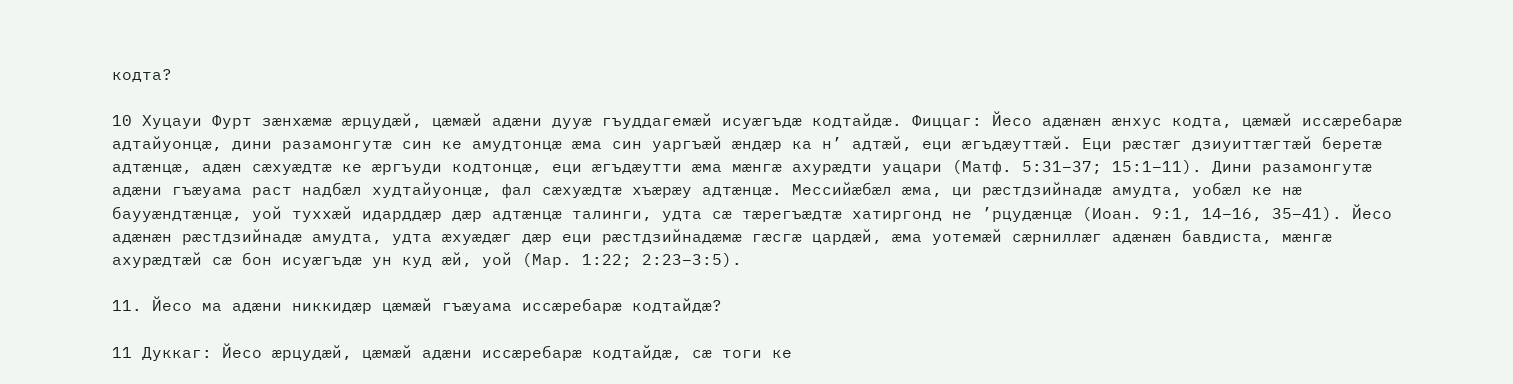кодта?

10 Хуцауи Фурт зӕнхӕмӕ ӕрцудӕй, цӕмӕй адӕни дууӕ гъуддагемӕй исуӕгъдӕ кодтайдӕ. Фиццаг: Йесо адӕнӕн ӕнхус кодта, цӕмӕй иссӕребарӕ адтайуонцӕ, дини разамонгутӕ син ке амудтонцӕ ӕма син уаргъӕй ӕндӕр ка н’ адтӕй, еци ӕгъдӕуттӕй. Еци рӕстӕг дзиуиттӕгтӕй беретӕ адтӕнцӕ, адӕн сӕхуӕдтӕ ке ӕргъуди кодтонцӕ, еци ӕгъдӕутти ӕма мӕнгӕ ахурӕдти уацари (Матф. 5:31–37; 15:1–11). Дини разамонгутӕ адӕни гъӕуама раст надбӕл худтайуонцӕ, фал сӕхуӕдтӕ хъӕрӕу адтӕнцӕ. Мессийӕбӕл ӕма, ци рӕстдзийнадӕ амудта, уобӕл ке нӕ баууӕндтӕнцӕ, уой туххӕй идарддӕр дӕр адтӕнцӕ талинги, удта сӕ тӕрегъӕдтӕ хатиргонд не ’рцудӕнцӕ (Иоан. 9:1, 14–16, 35–41). Йесо адӕнӕн рӕстдзийнадӕ амудта, удта ӕхуӕдӕг дӕр еци рӕстдзийнадӕмӕ гӕсгӕ цардӕй, ӕма уотемӕй сӕрниллӕг адӕнӕн бавдиста, мӕнгӕ ахурӕдтӕй сӕ бон исуӕгъдӕ ун куд ӕй, уой (Мар. 1:22; 2:23–3:5).

11. Йесо ма адӕни никкидӕр цӕмӕй гъӕуама иссӕребарӕ кодтайдӕ?

11 Дуккаг: Йесо ӕрцудӕй, цӕмӕй адӕни иссӕребарӕ кодтайдӕ, сӕ тоги ке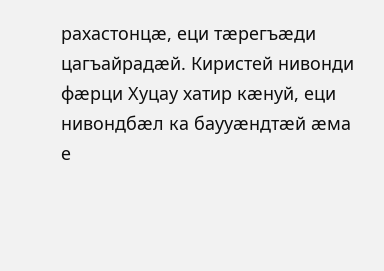рахастонцӕ, еци тӕрегъӕди цагъайрадӕй. Киристей нивонди фӕрци Хуцау хатир кӕнуй, еци нивондбӕл ка баууӕндтӕй ӕма е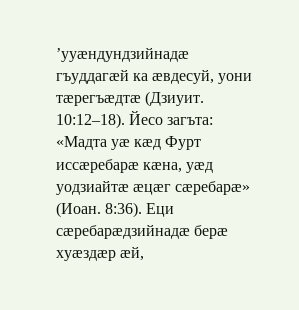’ууӕндундзийнадӕ гъуддагӕй ка ӕвдесуй, уони тӕрегъӕдтӕ (Дзиуит. 10:12–18). Йесо загъта: «Мадта уӕ кӕд Фурт иссӕребарӕ кӕна, уӕд уодзиайтӕ ӕцӕг сӕребарӕ» (Иоан. 8:36). Еци сӕребарӕдзийнадӕ берӕ хуӕздӕр ӕй,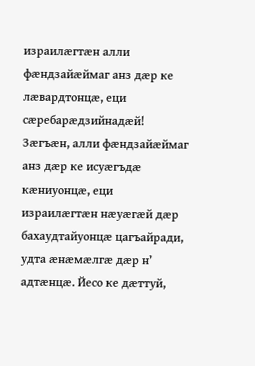израилӕгтӕн алли фӕндзайӕймаг анз дӕр ке лӕвардтонцӕ, еци сӕребарӕдзийнадӕй! Зӕгъӕн, алли фӕндзайӕймаг анз дӕр ке исуӕгъдӕ кӕниуонцӕ, еци израилӕгтӕн нӕуӕгӕй дӕр бахаудтайуонцӕ цагъайради, удта ӕнӕмӕлгӕ дӕр н’ адтӕнцӕ. Йесо ке дӕттуй,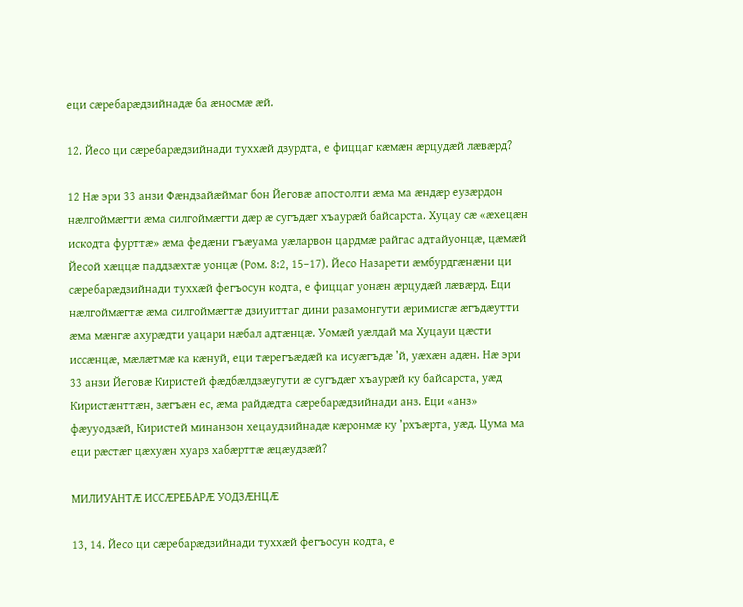еци сӕребарӕдзийнадӕ ба ӕносмӕ ӕй.

12. Йесо ци сӕребарӕдзийнади туххӕй дзурдта, е фиццаг кӕмӕн ӕрцудӕй лӕвӕрд?

12 Нӕ эри 33 анзи Фӕндзайӕймаг бон Йеговӕ апостолти ӕма ма ӕндӕр еузӕрдон нӕлгоймӕгти ӕма силгоймӕгти дӕр ӕ сугъдӕг хъаурӕй байсарста. Хуцау сӕ «ӕхецӕн искодта фурттӕ» ӕма федӕни гъӕуама уӕларвон цардмӕ райгас адтайуонцӕ, цӕмӕй Йесой хӕццӕ паддзӕхтӕ уонцӕ (Ром. 8:2, 15–17). Йесо Назарети ӕмбурдгӕнӕни ци сӕребарӕдзийнади туххӕй фегъосун кодта, е фиццаг уонӕн ӕрцудӕй лӕвӕрд. Еци нӕлгоймӕгтӕ ӕма силгоймӕгтӕ дзиуиттаг дини разамонгути ӕримисгӕ ӕгъдӕутти ӕма мӕнгӕ ахурӕдти уацари нӕбал адтӕнцӕ. Уомӕй уӕлдай ма Хуцауи цӕсти иссӕнцӕ, мӕлӕтмӕ ка кӕнуй, еци тӕрегъӕдӕй ка исуӕгъдӕ ’й, уӕхӕн адӕн. Нӕ эри 33 анзи Йеговӕ Киристей фӕдбӕлдзӕугути ӕ сугъдӕг хъаурӕй ку байсарста, уӕд Киристӕнттӕн, зӕгъӕн ес, ӕма райдӕдта сӕребарӕдзийнади анз. Еци «анз» фӕууодзӕй, Киристей минанзон хецаудзийнадӕ кӕронмӕ ку ’рхъӕрта, уӕд. Цума ма еци рӕстӕг цӕхуӕн хуарз хабӕрттӕ ӕцӕудзӕй?

МИЛИУАНТӔ ИССӔРЕБАРӔ УОДЗӔНЦӔ

13, 14. Йесо ци сӕребарӕдзийнади туххӕй фегъосун кодта, е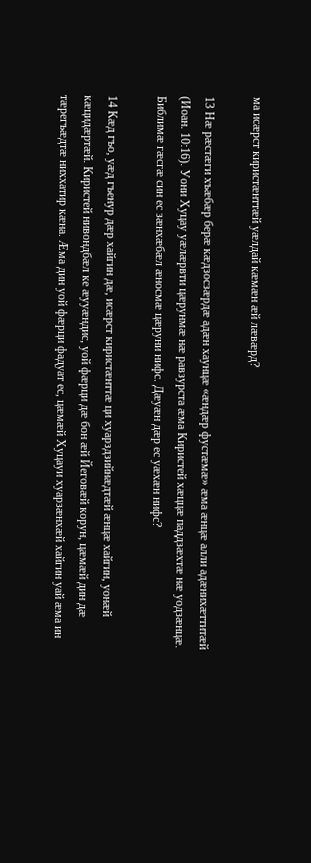ма исӕрст киристӕнттӕй уӕлдай кӕмӕн ӕй лӕвӕрд?

13 Нӕ рӕстӕги хъӕбӕр берӕ кӕдзосзӕрдӕ адӕн хаунцӕ «ӕндӕр фустӕмӕ» ӕма ӕнцӕ алли адӕнихӕттитӕй (Иоан. 10:16). Уони Хуцау уӕлӕрвти цӕрунмӕ нӕ равзурста ӕма Киристей хӕццӕ паддзӕхтӕ нӕ уодзӕнцӕ. Библимӕ гӕсгӕ син ес зӕнхӕбӕл ӕносмӕ цӕруни нифс. Дӕуӕн дӕр ес уӕхӕн нифс?

14 Кӕд гъо, уӕд гъенур дӕр хайгин дӕ, исӕрст киристӕнттӕ ци хуарздзийнӕдтӕй ӕнцӕ хайгин, уонӕй кӕцидӕртӕй. Киристей нивондбӕл ке ӕууӕндис, уой фӕрци дӕ бон ӕй Йеговӕй корун, цӕмӕй дин дӕ тӕрегъӕдтӕ ниххатир кӕна. Ӕма дин уой фӕрци фадуат ес, цӕмӕй Хуцауи хуарзӕнхӕй хайгин уай ӕма ин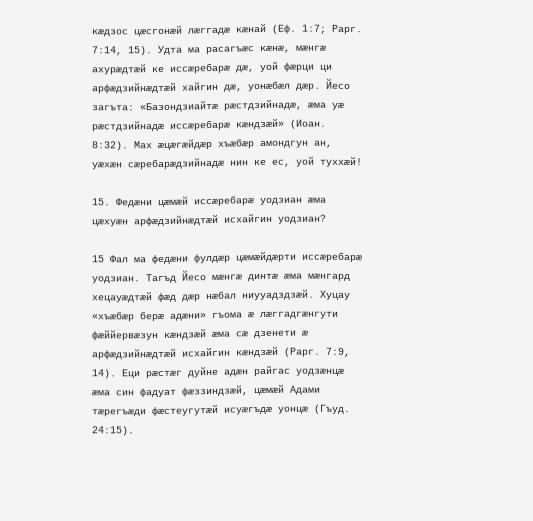кӕдзос цӕсгонӕй лӕггадӕ кӕнай (Еф. 1:7; Рарг. 7:14, 15). Удта ма расагъӕс кӕнӕ, мӕнгӕ ахурӕдтӕй ке иссӕребарӕ дӕ, уой фӕрци ци арфӕдзийнӕдтӕй хайгин дӕ, уонӕбӕл дӕр. Йесо загъта: «Базондзиайтӕ рӕстдзийнадӕ, ӕма уӕ рӕстдзийнадӕ иссӕребарӕ кӕндзӕй» (Иоан. 8:32). Мах ӕцӕгӕйдӕр хъӕбӕр амондгун ан, уӕхӕн сӕребарӕдзийнадӕ нин ке ес, уой туххӕй!

15. Федӕни цӕмӕй иссӕребарӕ уодзиан ӕма цӕхуӕн арфӕдзийнӕдтӕй исхайгин уодзиан?

15 Фал ма федӕни фулдӕр цӕмӕйдӕрти иссӕребарӕ уодзиан. Тагъд Йесо мӕнгӕ динтӕ ӕма мӕнгард хецауӕдтӕй фӕд дӕр нӕбал ниууадздзӕй. Хуцау «хъӕбӕр берӕ адӕни» гъома ӕ лӕггадгӕнгути фӕййервӕзун кӕндзӕй ӕма сӕ дзенети ӕ арфӕдзийнӕдтӕй исхайгин кӕндзӕй (Рарг. 7:9, 14). Еци рӕстӕг дуйне адӕн райгас уодзӕнцӕ ӕма син фадуат фӕззиндзӕй, цӕмӕй Адами тӕрегъӕди фӕстеугутӕй исуӕгъдӕ уонцӕ (Гъуд. 24:15).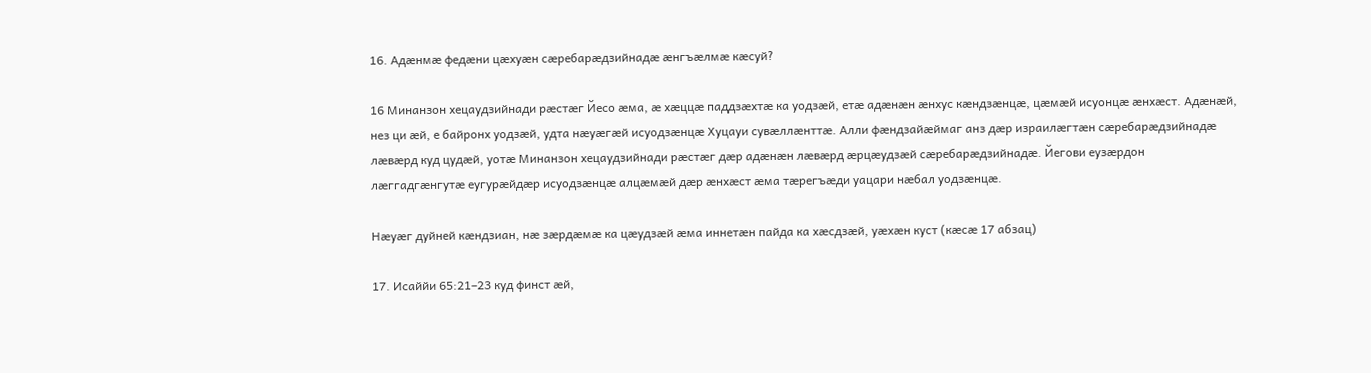16. Адӕнмӕ федӕни цӕхуӕн сӕребарӕдзийнадӕ ӕнгъӕлмӕ кӕсуй?

16 Минанзон хецаудзийнади рӕстӕг Йесо ӕма, ӕ хӕццӕ паддзӕхтӕ ка уодзӕй, етӕ адӕнӕн ӕнхус кӕндзӕнцӕ, цӕмӕй исуонцӕ ӕнхӕст. Адӕнӕй, нез ци ӕй, е байронх уодзӕй, удта нӕуӕгӕй исуодзӕнцӕ Хуцауи сувӕллӕнттӕ. Алли фӕндзайӕймаг анз дӕр израилӕгтӕн сӕребарӕдзийнадӕ лӕвӕрд куд цудӕй, уотӕ Минанзон хецаудзийнади рӕстӕг дӕр адӕнӕн лӕвӕрд ӕрцӕудзӕй сӕребарӕдзийнадӕ. Йегови еузӕрдон лӕггадгӕнгутӕ еугурӕйдӕр исуодзӕнцӕ алцӕмӕй дӕр ӕнхӕст ӕма тӕрегъӕди уацари нӕбал уодзӕнцӕ.

Нӕуӕг дуйней кӕндзиан, нӕ зӕрдӕмӕ ка цӕудзӕй ӕма иннетӕн пайда ка хӕсдзӕй, уӕхӕн куст (кӕсӕ 17 абзац)

17. Исаййи 65:21–23 куд финст ӕй,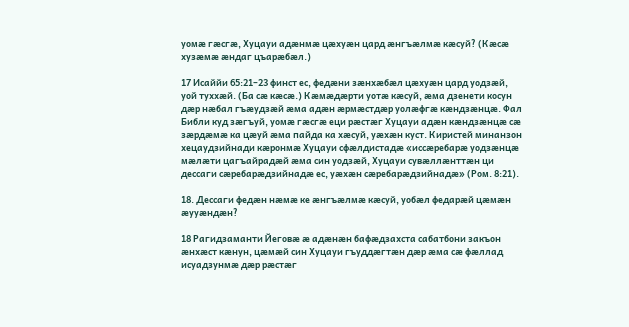уомӕ гӕсгӕ, Хуцауи адӕнмӕ цӕхуӕн цард ӕнгъӕлмӕ кӕсуй? (Кӕсӕ хузӕмӕ ӕндаг цъарӕбӕл.)

17 Исаййи 65:21–23 финст ес, федӕни зӕнхӕбӕл цӕхуӕн цард уодзӕй, уой туххӕй. (Ба сӕ кӕсӕ.) Кӕмӕдӕрти уотӕ кӕсуй, ӕма дзенети косун дӕр нӕбал гъӕудзӕй ӕма адӕн ӕрмӕстдӕр уолӕфгӕ кӕндзӕнцӕ. Фал Библи куд зӕгъуй, уомӕ гӕсгӕ еци рӕстӕг Хуцауи адӕн кӕндзӕнцӕ сӕ зӕрдӕмӕ ка цӕуй ӕма пайда ка хӕсуй, уӕхӕн куст. Киристей минанзон хецаудзийнади кӕронмӕ Хуцауи сфӕлдистадӕ «иссӕребарӕ уодзӕнцӕ мӕлӕти цагъайрадӕй ӕма син уодзӕй, Хуцауи сувӕллӕнттӕн ци дессаги сӕребарӕдзийнадӕ ес, уӕхӕн сӕребарӕдзийнадӕ» (Ром. 8:21).

18. Дессаги федӕн нӕмӕ ке ӕнгъӕлмӕ кӕсуй, уобӕл федарӕй цӕмӕн ӕууӕндӕн?

18 Рагидзаманти Йеговӕ ӕ адӕнӕн бафӕдзахста сабатбони закъон ӕнхӕст кӕнун, цӕмӕй син Хуцауи гъуддӕгтӕн дӕр ӕма сӕ фӕллад исуадзунмӕ дӕр рӕстӕг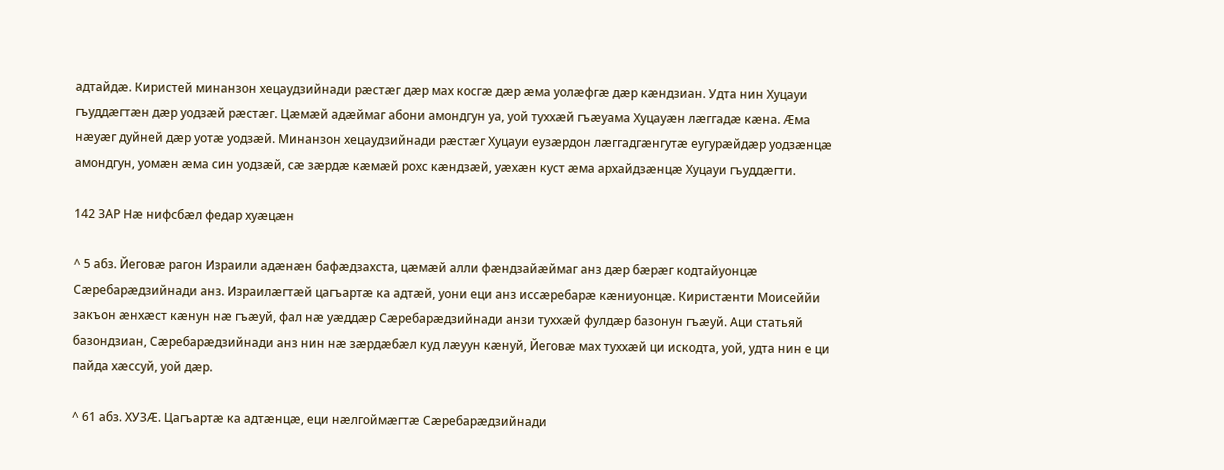адтайдӕ. Киристей минанзон хецаудзийнади рӕстӕг дӕр мах косгӕ дӕр ӕма уолӕфгӕ дӕр кӕндзиан. Удта нин Хуцауи гъуддӕгтӕн дӕр уодзӕй рӕстӕг. Цӕмӕй адӕймаг абони амондгун уа, уой туххӕй гъӕуама Хуцауӕн лӕггадӕ кӕна. Ӕма нӕуӕг дуйней дӕр уотӕ уодзӕй. Минанзон хецаудзийнади рӕстӕг Хуцауи еузӕрдон лӕггадгӕнгутӕ еугурӕйдӕр уодзӕнцӕ амондгун, уомӕн ӕма син уодзӕй, сӕ зӕрдӕ кӕмӕй рохс кӕндзӕй, уӕхӕн куст ӕма архайдзӕнцӕ Хуцауи гъуддӕгти.

142 ЗАР Нӕ нифсбӕл федар хуӕцӕн

^ 5 абз. Йеговӕ рагон Израили адӕнӕн бафӕдзахста, цӕмӕй алли фӕндзайӕймаг анз дӕр бӕрӕг кодтайуонцӕ Сӕребарӕдзийнади анз. Израилӕгтӕй цагъартӕ ка адтӕй, уони еци анз иссӕребарӕ кӕниуонцӕ. Киристӕнти Моисеййи закъон ӕнхӕст кӕнун нӕ гъӕуй, фал нӕ уӕддӕр Сӕребарӕдзийнади анзи туххӕй фулдӕр базонун гъӕуй. Аци статьяй базондзиан, Сӕребарӕдзийнади анз нин нӕ зӕрдӕбӕл куд лӕуун кӕнуй, Йеговӕ мах туххӕй ци искодта, уой, удта нин е ци пайда хӕссуй, уой дӕр.

^ 61 абз. ХУЗӔ. Цагъартӕ ка адтӕнцӕ, еци нӕлгоймӕгтӕ Сӕребарӕдзийнади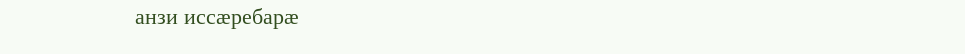анзи иссӕребарӕ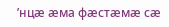’нцӕ ӕма фӕстӕмӕ сӕ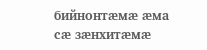бийнонтӕмӕ ӕма сӕ зӕнхитӕмӕ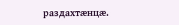раздахтӕнцӕ.